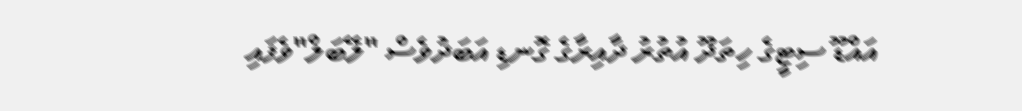އައްޑޫ ސިޓީގެ ހިތަދޫ އުތުރު ދާއިރާގެ ގޮނޑި އަބަދުވެސް "ލޭބަލް"ވެފައި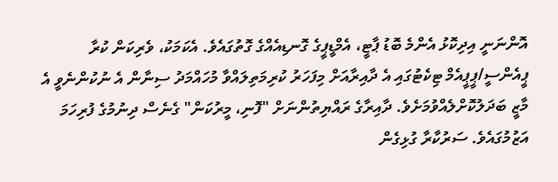އޮންނަނީ އިދިކޮޅު އެންމެ ބޮޑު ޕާޓީ، އެމްޑީޕީގެ ގޮނޑިއެއްގެ ގޮތުގައެވެ. އެކަމަކު، ވެރިކަން ކުރާ ޕީއެންސީ/ޕީޕީއެމް ޓިކެޓުގައި އެ ދާއިރާއަށް މިފަހަރު ކުރިމަތިލައްވާ މުހައްމަދު ސިނާން އެ ނުކުންނެވީ އެ މާޒީ ބަދަލުކޮށްލެއްވުމަށެވެ. ދާއިރާގެ ރައްޔިތުންނަށް "ފޮނި، މީރުކަން" ގެނެސް ދިނުމުގެ ފުރިހަމަ އަޒުމުގައެވެ. ސަރުކާރާ ގުޅިގެން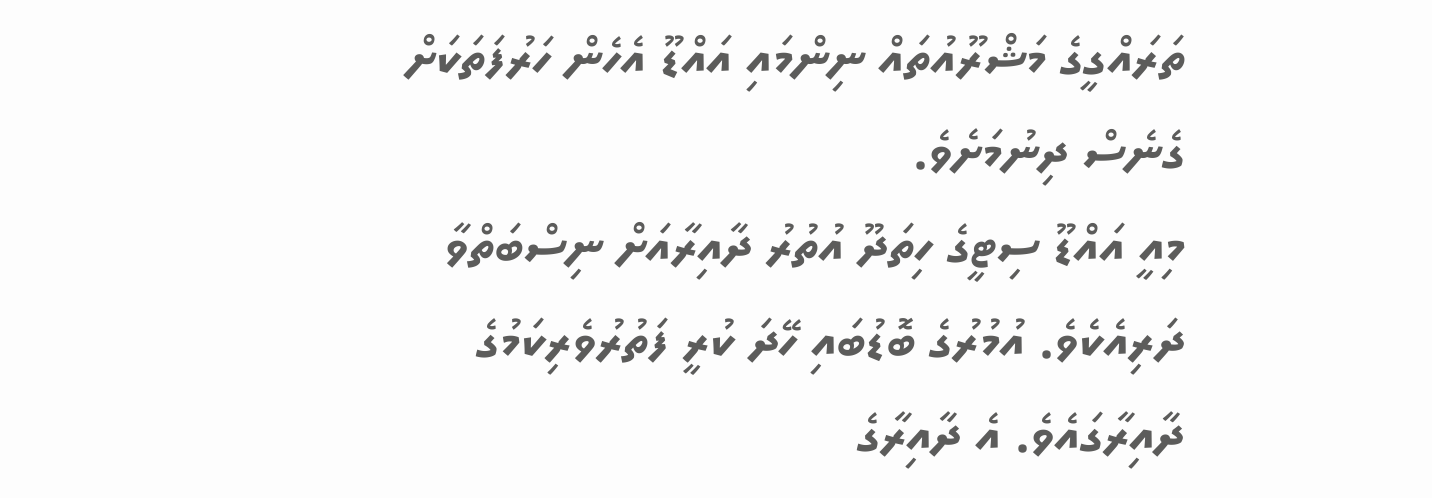ތަރައްގީގެ މަޝްރޫއުތައް ނިންމައި އައްޑޫ އެހެން ހަރުފަތަކަށް ގެނެސް ދިނުމަށެވެ.
މިއީ އައްޑޫ ސިޓީގެ ހިތަދޫ އުތުރު ދާއިރާއަށް ނިސްބަތްވާ ދަރިއެކެވެ. އުމުރުގެ ބޮޑުބައި ހޭދަ ކުރީ ފަތުރުވެރިކަމުގެ ދާއިރާގައެވެ. އެ ދާއިރާގެ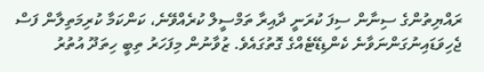ރައްޔިތުންގެ ސިނާން ސިފަ ކުރަނީ ދާއިރާ ތަމްސީލް ކުރެއްވޭނެ، ކަންކަމާ ކުރިމަތިލާން ފަސް ޖެހިވަޑައިނުގަންނަވާނެ ކެންޑިޑޭޓެއްގެ ގޮތުގައެވެ. ޒުވާނުން މިފަހަރު ތިބީ ހިތަދޫ އުތުރު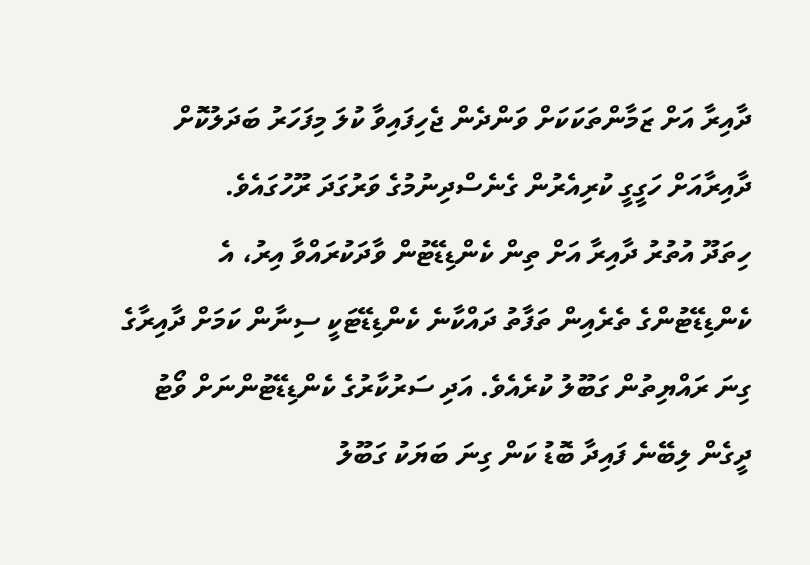ދާއިރާ އަށް ޒަމާންތަކަކަށް ވަންދެން ޖެހިފައިވާ ކުލަ މިފަހަރު ބަދަލުކޮށް ދާއިރާއަށް ހަގީގީ ކުރިއެރުން ގެނެސްދިނުމުގެ ވަރުގަދަ ރޫހުގައެވެ.
ހިތަދޫ އުތުރު ދާއިރާ އަށް ތިން ކެންޑިޑޭޓުން ވާދަކުރައްވާ އިރު، އެ ކެންޑިޑޭޓުންގެ ތެރެއިން ތަފާތު ދައްކާނެ ކެންޑިޑޭޓަކީ ސިނާން ކަމަށް ދާއިރާގެ ގިނަ ރައްޔިތުން ގަބޫލު ކުރެއެވެ. އަދި ސަރުކާރުގެ ކެންޑިޑޭޓުންނަށް ވޯޓު ދީގެން ލިބޭނެ ފައިދާ ބޮޑު ކަން ގިނަ ބަޔަކު ގަބޫލު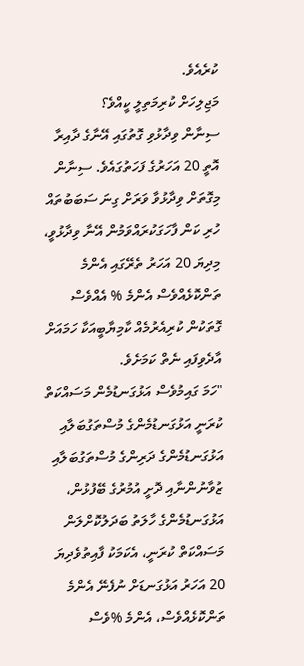ކުރެއެވެ.
މަޖިލިހަށް ކުރިމަތިލީ ކީއްވެ؟
ސިނާން ވިދާޅުވި ގޮތުގައި އޭނާގެ ދާއިރާ އޮތީ 20 އަހަރުގެ ފަހަތުގައެވެ. ސިނާން މިގޮތަށް ވިދާޅުވާ ވަރަށް ގިނަ ސަބަބުތައް ހުރި ކަން ފާހަގަކުރައްވަމުން އޭނާ ވިދާޅުވީ، މިދިޔަ 20 އަހަރު ތެރޭގައި އެންމެ ތަންކޮޅެއްވެސް އެންމެ % އެއްވެސް ގޮތަކުން ކުރިއެރުމެއް ކާމިޔާބީއަކާ ހަމައަށް އާދެވިފައި ނެތް ކަމަށެވެ.
"ހަމަ ގައިމުވެސް އަޅުގަނޑުމެން މަސައްކަތް ކުރަނީ އަޅުގަނޑުމެންގެ މުސްތަގުބަލާއި އަޅުގަނޑުމެންގެ ދަރިންގެ މުސްތަގުބަލާއި ޒުވާނުންނާއި ދޮށީ އުމުރުގެ ބޭފުޅުން، އަޅުގަނޑުމެންގެ ހާލަތު ބަދަލުކޮށްލަން މަސައްކަތް ކުރަނީ، އެކަމަކު ފާއިތުވެދިޔަ 20 އަހަރު އަޅުގަނޑަށް ނުފެނޭ އެންމެ ތަންކޮޅެއްވެސް، އެންމެ %ވެސް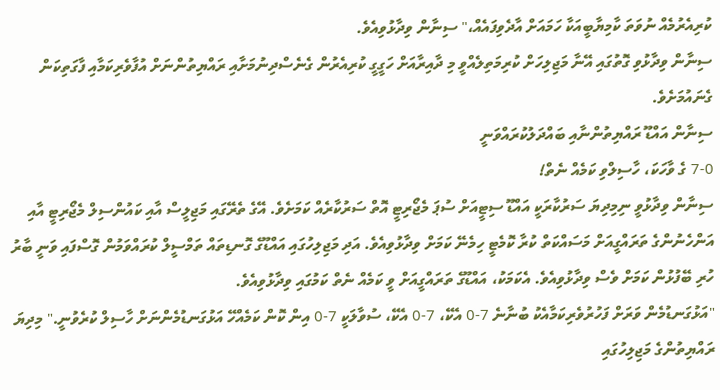ކުރިއެރުމެއް ނުވަތަ ކާމިޔާބީއަކާ ހަމައަށް އާދެވިފައެއް،" ސިނާން ވިދާޅުވިއެވެ.
ސިނާން ވިދާޅުވި ގޮތުގައި އޭނާ މަޖިލިހަށް ކުރިމަތިލެއްވީ މި ދާއިރާއަށް ހަގީގީ ކުރިއެރުން ގެނެސްދިނުމަށާއި ރައްޔިތުންނަށް އުފާވެރިކަމާއި ފާގަތިކަން ގެނައުމަށެވެ.
ސިނާން އައްޑޫ ރައްޔިތުންނާއި ބައްދަލުކުރައްވަނީ
7-0 ގެ ވާހަކަ، ހާސިލްވި ކަމެއް ނެތް!
ސިނާން ވިދާޅުވީ ނިމިދިޔަ ސަރުކާރަކީ އައްޑޫ ސިޓީއަށް ސުޕަ މެޖޯރިޓީ އޮތް ސަރުކާރެއް ކަމަށެވެ. އޭގެ ތެރޭގައި މަޖިލީސް އާއި ކައުންސިލް މެޖޯރިޓީ އާއި އަންހެނުންގެ ތަރައްގީއަށް މަސައްކަތް ކުރާ ކޮމެޓީ ހިމެނޭ ކަމަށް ވިދާޅުވިއެވެ. އަދި މަޖިލިހުގައި އައްޑޫގެ ގޮނޑިތައް ތަމްސީލް ކުރައްވަމުން ގޮސްފައި ވަނީ ބާރު ހުރި ބޭފުޅުން ކަމަށް ވެސް ވިދާޅުވިއެވެ. އެކަމަކު، އައްޑޫގެ ތަރައްގީއަށް ވީ ކަމެއް ނެތް ކަމުގައި ވިދާޅުވިއެވެ.
"އަޅުގަނޑުމެން ވަރަށް ފަހުރުވެރިކަމާއެކު ބުނާނެ 7-0 އެކޭ، 7-0 އެކޭ، ސުވާލަކީ 7-0 އިން ކޮން ކަމެއްހޭ އަޅުގަނޑުމެންނަށް ހާސިލް ކުރެވުނީ." މިދިޔަ ރައްޔިތުންގެ މަޖިލިހުގައި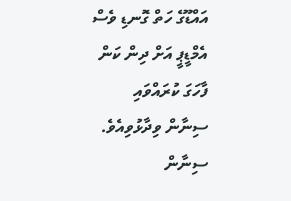އައްޑޫގެ ހަތް ގޮނޑި ވެސް އެމްޑީޕީ އަށް ދިން ކަން ފާހަގަ ކުރައްވައި ސިނާން ވިދާޅުވިއެވެ.
ސިނާން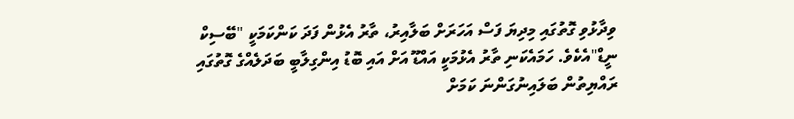ވިދާޅުވި ގޮތުގައި މިދިޔަ ފަސް އަހަރަށް ބަލާއިރު، ތާރު އެޅުން ފަދަ ކަންކަމަކީ "ބޭސިކް ނީޑް"އެކެވެ. ހަމައެކަނި ތާރު އެޅުމަކީ އައްޑޫ އަށް އައި ބޮޑު އިންގިލާބީ ބަދަލެއްގެ ގޮތުގައި ރައްޔިތުން ބަލައިނުގަންނަ ކަމަށް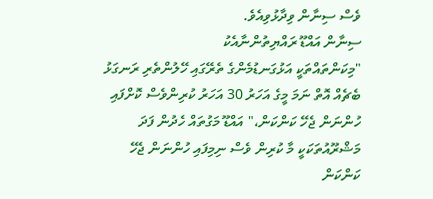ވެސް ސިނާން ވިދާޅުވިއެވެ.
ސިނާން އައްޑޫ ރައްޔިތުންނާއެކު
"މިކަންތައްތަކީ އަޅުގަނޑުމެންގެ ތެރޭގައި ހޭލުންތެރި ރަނގަޅު ބެޗެއް އޮތް ނަމަ މީގެ އަހަރު 30 އަހަރު ކުރިންވެސް ކޮށްފައި ހުންނަން ޖެހޭ ކަންކަން،" އައްޑޫ މަގުތައް ހެދުން ފަދަ މަޝްރޫއުތަކަކީ މާ ކުރިން ވެސް ނިމިފައި ހުންނަން ޖެހޭ ކަންކަން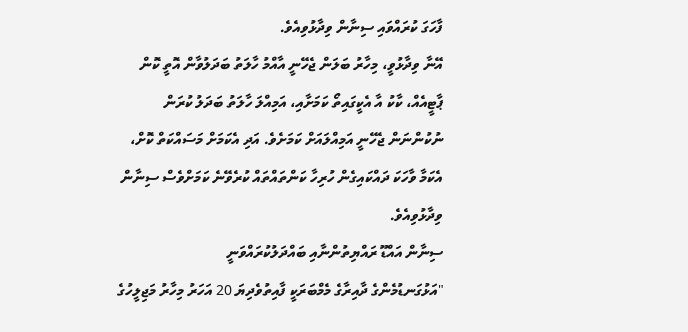ފާހަގަ ކުރައްވައި ސިނާން ވިދާޅުވިއެވެ.
އޭނާ ވިދާޅުވީ، މިހާރު ބަލަން ޖެހޭނީ އާއްމު ހާލަތު ބަދަލުވާން އޮތީ ކޮން ޕާޓީއެއް، ކާކު އާ އެކީގައިތޯ ކަމަށާއި، އަމިއްލަ ހާލަތު ބަދަލު ކުރަން ނުކުންނަން ޖެހޭނީ އަމިއްލައަށް ކަމަށެވެ. އަދި އެކަމަށް މަސައްކަތް ކޮށް، އެކަމާ ވާހަކަ ދައްކައިގެން ހުރިހާ ކަންތައްތައް ކުރެވޭނެ ކަމަށްވެސް ސިނާން ވިދާޅުވިއެވެ.
ސިނާން އައްޑޫ ރައްޔިތުންނާއި ބައްދަލުކުރައްވަނީ
"އަޅުގަނޑުމެންގެ ދާއިރާގެ މެމްބަރަކީ ފާއިތުވެދިޔަ 20 އަހަރު މިހާރު މަޖިލީހުގެ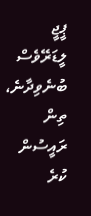ޕީޖީ ލީޑަރޭވެސް ބުނެވިދާނެ، ތިން ރައީސުން ކުރެ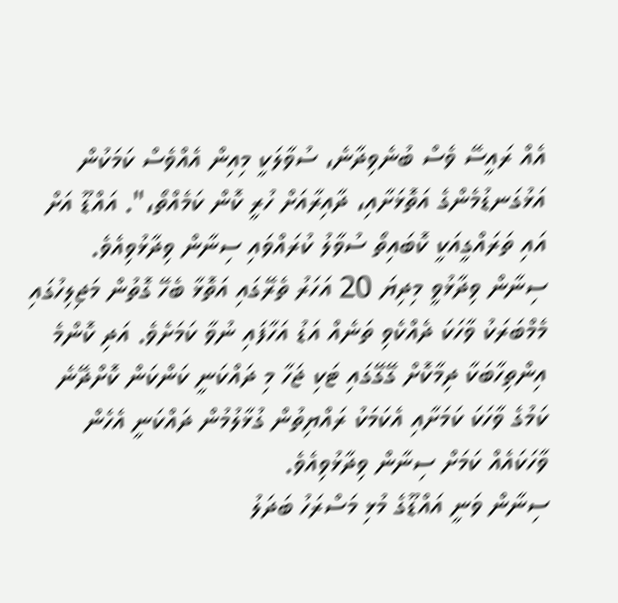އެއް ރައީސޭ ވެސް ބުނެވިދާނެ، ސުވާލަކީ މިއިން އެއްވެސް ކަމަކުން އަޅުގަނޑުމެންގެ އަތޮޅަށާއި، ދާއިރާއަށް ހުރީ ކޮން ކަމެއްތޯ،". އައްޑޫ އަށް އައި ތަރައްގީއަކީ ކޮބައިތޯ ސުވާލު ކުރައްވައި ސިނާން ވިދާޅުވިއެވެ.
ސިނާން ވިދާޅުވީ މިދިޔަ 20 އަހަރު ތެރޭގައި އަތޮޅާ ބެހޭ ގޮތުން މަޖިލިހުގައި މެމްބަރަކު ވާހަކަ ދެއްކެވި ތަނެއް އަޑު އަހާފައި ނުވާ ކަމަށެވެ. އަދި ކޮންމެ އިންތިހާބަކާ ދިމާކޮށް ގޭގޭގައި ޓަކި ޖަހާ މި ދައްކަނީ ކަންކަން ކޮށްދޭނެ ކަމުގެ ވާހަކަ ކަމަށާއި އެކަމަކު ރައްޔިތުން ގުޅާލުމުން ދައްކަނީ އެހެން ވާހަކައެއް ކަމަށް ސިނާން ވިދާޅުވިއެވެ.
ސިނާން ވަނީ އައްޑޫގެ މުޅި މަސްރަހު ބަދަލު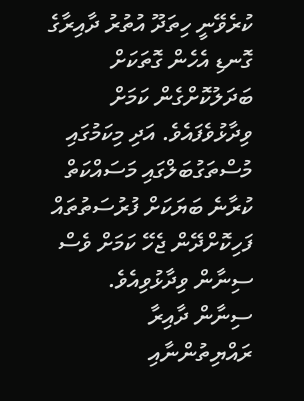ކުރެވޭނީ ހިތަދޫ އުތުރު ދާއިރާގެ ގޮނޑި އެހެން ގޮތަކަށް ބަދަލުކޮށްގެން ކަމަށް ވިދާޅުވެފައެވެ. އަދި މިކަމުގައި މުސްތަގުބަލްގައި މަސައްކަތް ކުރާނެ ބަޔަކަށް ފުރުސަތުތައް ފަހިކޮށްދޭން ޖެހޭ ކަމަށް ވެސް ސިނާން ވިދާޅުވިއެވެ.
ސިނާން ދާއިރާ ރައްޔިތުންނާއި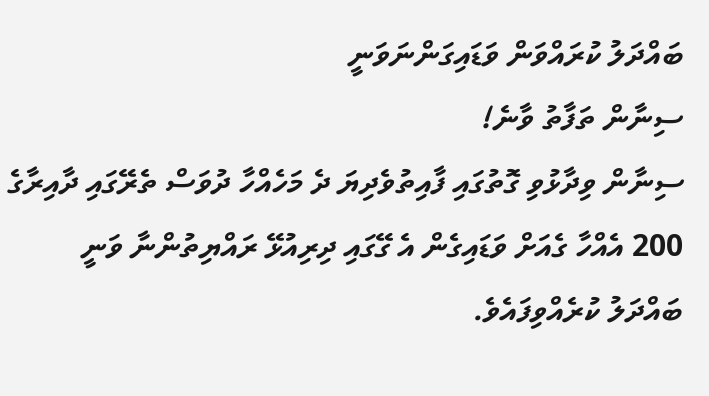ބައްދަލު ކުރައްވަން ވަޑައިގަންނަވަނީ
ސިނާން ތަފާތު ވާނެ!
ސިނާން ވިދާޅުވި ގޮތުގައި ފާއިތުވެދިޔަ ދެ މަހެއްހާ ދުވަސް ތެރޭގައި ދާއިރާގެ 200 އެއްހާ ގެއަށް ވަޑައިގެން އެ ގޭގައި ދިރިއުޅޭ ރައްޔިތުންނާ ވަނީ ބައްދަލު ކުރެއްވިފައެވެ.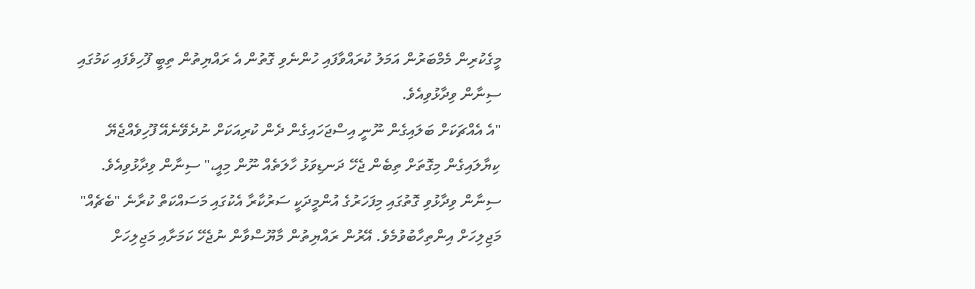މީގެކުރިން މެމްބަރުން އަމަލު ކުރައްވާފައި ހުންނެވި ގޮތުން އެ ރައްޔިތުން ތިބީ ފޫހިވެފައި ކަމުގައި ސިނާން ވިދާޅުވިއެވެ.
"އެ އެއްޗަކަށް ބަލައިގެން ނޫނީ އިސްޖަހައިގެން ދެން ކުރިއަކަށް ނުދެވޭނެއޭ ފޫހިވެއްޖެޔޭ ކިޔާލައިގެން މިގޮތަށް ތިބެން ޖެހޭ ދަނޑިވަޅު ހާލަތެއް ނޫން މިއީ،" ސިނާން ވިދާޅުވިއެވެ.
ސިނާން ވިދާޅުވި ގޮތުގައި މިފަހަރުގެ އުންމީދަކީ ސަރުކާރާ އެކުގައި މަސައްކަތް ކުރާނެ "ބެޗެއް" މަޖިލިހަށް އިންތިހާބުވުމެވެ. އޭރުން ރައްޔިތުން މާޔޫސްވާން ނުޖެހޭ ކަމަށާއި މަޖިލިހަށް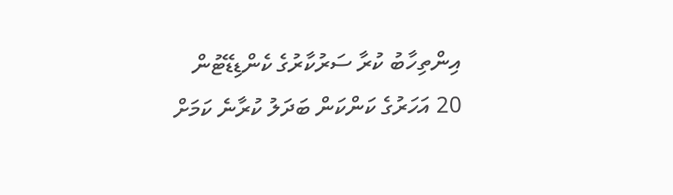އިންތިހާބު ކުރާ ސަރުކާރުގެ ކެންޑިޑޭޓުން 20 އަހަރުގެ ކަންކަން ބަދަލު ކުރާނެ ކަމަށް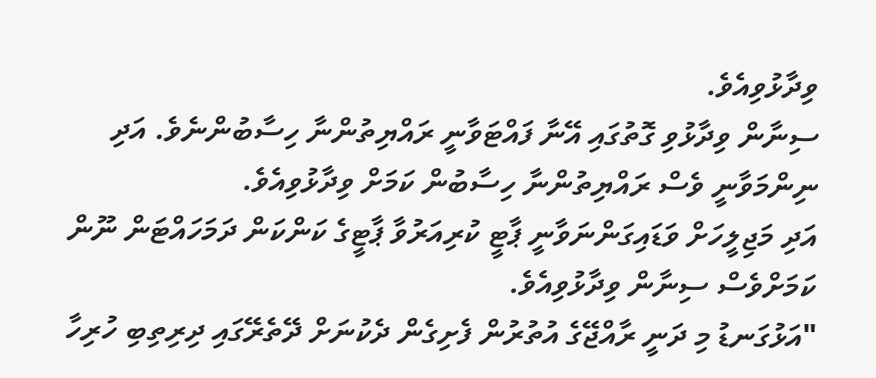ވިދާޅުވިއެވެ.
ސިނާން ވިދާޅުވި ގޮތުގައި އޭނާ ފައްޓަވާނީ ރައްޔިތުންނާ ހިސާބުންނެވެ. އަދި ނިންމަވާނީ ވެސް ރައްޔިތުންނާ ހިސާބުން ކަމަށް ވިދާޅުވިއެވެ.
އަދި މަޖިލީހަށް ވަޑައިގަންނަވާނީ ޕާޓީ ކުރިއަރުވާ ޕާޓީގެ ކަންކަން ދަމަހައްޓަން ނޫން ކަމަށްވެސް ސިނާން ވިދާޅުވިއެވެ.
"އަޅުގަނޑު މި ދަނީ ރާއްޖޭގެ އުތުރުން ފެށިގެން ދެކުނަށް ދޭތެރޭގައި ދިރިތިބި ހުރިހާ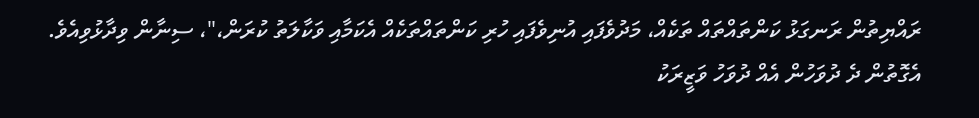ރައްޔިތުން ރަނގަޅު ކަންތައްތައް ތަކެއް، މަދުވެފައި އުނިވެފައި ހުރި ކަންތައްތަކެއް އެކަމާއި ވަކާލަތު ކުރަން،"، ސިނާން ވިދާޅުވިއެވެ.
އެގޮތުން ދެ ދުވަހުން އެއް ދުވަހު ވަޒީރަކު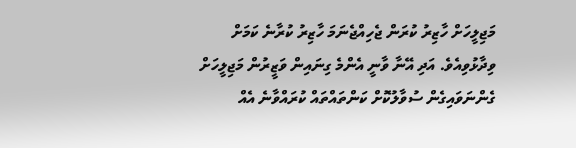މަޖިލީހަށް ހާޒިރު ކުރަން ޖެހިއްޖެނަމަ ހާޒިރު ކުރާނެ ކަމަށް ވިދާޅުވިއެވެ. އަދި އޭނާ ވާނީ އެންމެ ގިނައިން ވަޒީރުން މަޖިލީހަށް ގެންނަވައިގެން ސުވާލުކޮށް ކަންތައްތައް ކުރައްވާނެ އެއް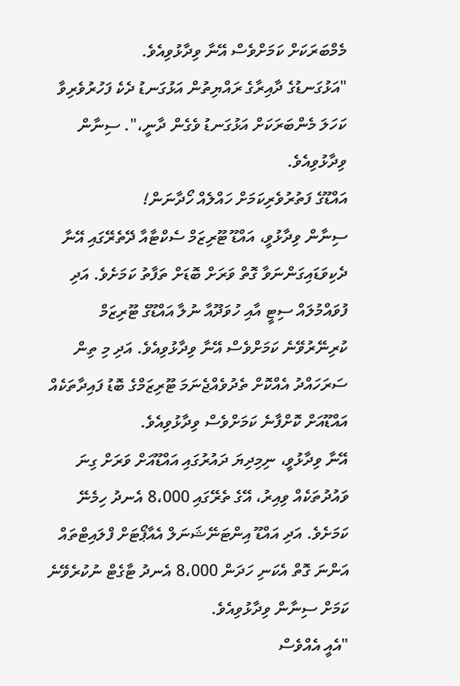މެމްބަރަކަށް ކަމަށްވެސް އޭނާ ވިދާޅުވިއެވެ.
"އަޅުގަނޑުގެ ދާއިރާގެ ރައްޔިތުން އަޅުގަނޑު ދެކެ ފަހުރުވެރިވާ ކަހަލަ މެންބަރަކަށް އަޅުގަނޑު ވެގެން ދާނީ،". ސިނާން ވިދާޅުވިއެވެ.
އައްޑޫގެ ފަތުރުވެރިކަމަށް ހައްލެއް ހޯދާނަން!
ސިނާން ވިދާޅުވީ، އައްޑޫ ޓޫރިޒަމް ސެކްޓާއާ ދޭތެރޭގައި އޭނާ ދެކިވަޑައިގަންނަވާ ގޮތް ވަރަށް ބޮޑަށް ތަފާތު ކަމަށެވެ. އަދި ފުވައްމުލައް ސިޓީ އާއި ހުވަދޫއާ ނުލާ އައްޑޫގެ ޓޫރިޒަމް ކުރިނޭރުވޭނެ ކަމަށްވެސް އޭނާ ވިދާޅުވިއެވެ. އަދި މި ތިން ސަރަހައްދު އެއްކޮށް ތެދުވެއްޖެނަމަ ޓޫރިޒަމްގެ ބޮޑު ފައިދާތަކެއް އައްޑޫއަށް ކޮށްފާނެ ކަމަށްވެސް ވިދާޅުވިއެވެ.
އޭނާ ވިދާޅުވީ، ނިމިދިޔަ ދައުރުގައި އައްޑޫއަށް ވަރަށް ގިނަ ވައުދުތަކެއް ވިއިރު، އޭގެ ތެރޭގައި 8،000 އެނދު ހިމެނޭ ކަމަށެވެ. އަދި އައްޑޫ އިންޓަނޭޝަނަލް އެއާޕޯޓަށް ފްލައިޓްތައް އަންނަ ގޮތް އެކަނި ހަދަން 8،000 އެނދު ޓާގެޓް ނުކުރެވޭނެ ކަމަށް ސިނާން ވިދާޅުވިއެވެ.
"އެއީ އެއްވެސް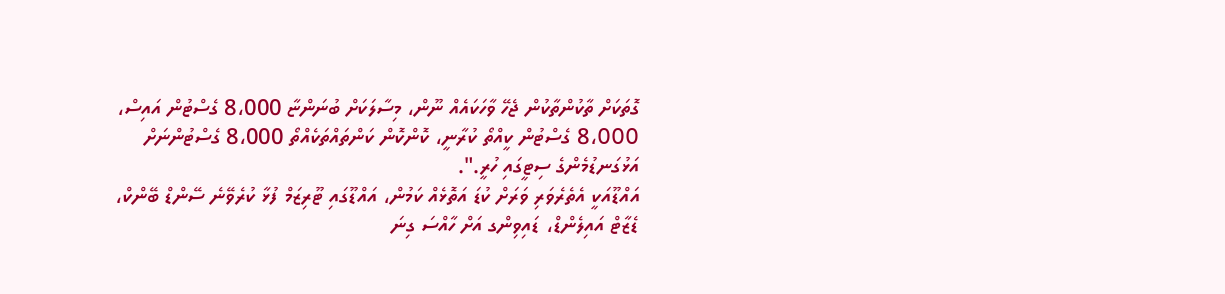ގޮތަކަށް ތާކުންތާކުން ޖެހޭ ވާހަކައެއް ނޫން، މިސާލަކަށް ބުނަންޏާ 8،000 ގެސްޓުން އައިސް، 8،000 ގެސްޓުން ކީއްތޯ ކުރާނީ، ކޮންކޮން ކަންތައްތަކެއްތޯ 8،000 ގެސްޓުންނަށް އަޅުގަނޑުމެންގެ ސިޓީގައި ހުރީ.".
އައްޑޫއަކީ އެތެރެވަރި ވަރަށް ކުޑަ އަތޮޅެއް ކަމުން، އައްޑޫގައި ޓޫރިޒަމް ފުޅާ ކުރެވޭނެ ސޭންޑް ބޭންކް، ޑެޒާޓް އައިލެންޑް، ޑައިވިންގ އަށް ހާއްސަ ގިނަ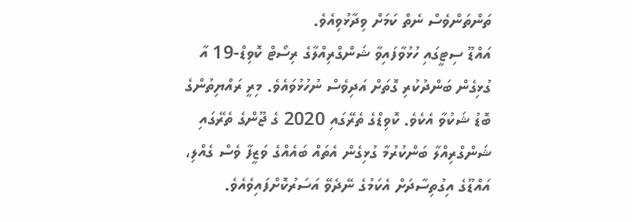ތަންތަންވެސް ނެތް ކަމަށް ވިދާޅުވިއެވެ.
އައްޑޫ ސިޓީގައި ހުޅުވާފައިވާ ޝަންގްރިއްލާގެ ރިސޯޓް ކޮވިޑް-19 އާ ގުޅިގެން ބަންދުކުރި ގޮތަށް އަދިވެސް ނުހުޅުވައެވެ. މިރީ ރައްޔިތުންގެ ބޮޑު ޝަކުވާ އެކެވެ. ކޮވިޑްގެ ތެރޭގައި 2020 ގެ ޖޫންގެ ތެރޭގައި ޝަންގްރިއްލާ ބަންކުރުމާ ގުޅިގެން އެތައް ބައެއްގެ ވަޒީފާ ވެސް ގެއްލި، އައްޑޫގެ އިގުތިސާދަށް އެކަމުގެ ނޭދެވޭ އަސަރުކޮށްފައިވެއެވެ.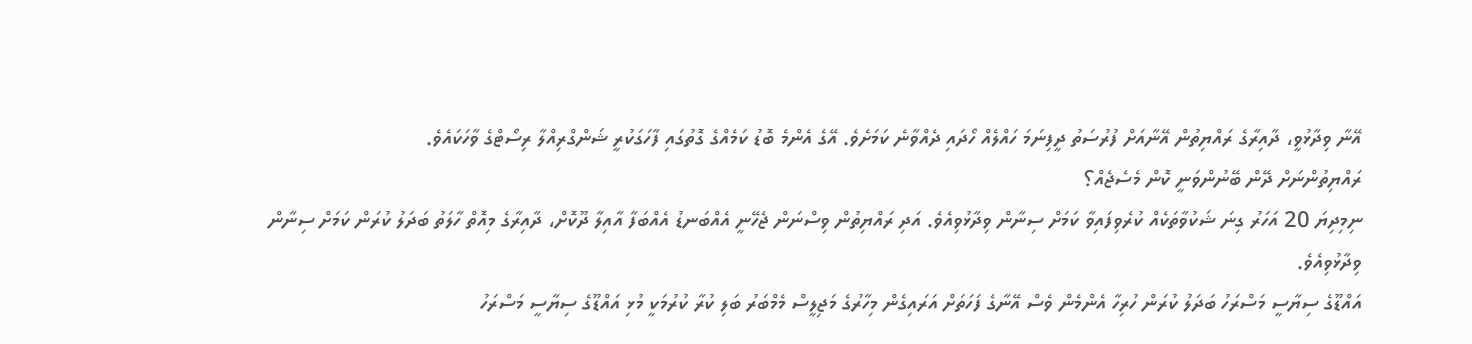އޭނާ ވިދާޅުވީ، ދާއިރާގެ ރައްޔިތުން އޭނާއަށް ފުރުސަތު ދީފިނަމަ ހައްލެއް ހޯދައި ދެއްވާނެ ކަމަށެވެ. އޭގެ އެންމެ ބޮޑު ކަމެއްގެ ގޮތުގައި ފާހަގަކުރީ ޝަންގްރިއްލާ ރިސޯޓްގެ ވާހަކައެވެ.
ރައްޔިތުންނަށް ދޭން ބޭނުންވަނީ ކޮން މެސެޖެއް؟
ނިމިދިޔަ 20 އަހަރު ގިނަ ޝަކުވާތަކެއް ކުރެވިފައިވާ ކަމަށް ސިނާން ވިދާޅުވިއެވެ. އަދި ރައްޔިތުން ވިސްނަން ޖެހޭނީ އެއްބަނޑު އެއްބަފާ އާއިލާ ދޫކޮށް، ދާއިރާގެ މިއޮތް ހާލަތު ބަދަލު ކުރަން ކަމަށް ސިނާން ވިދާޅުވިއެވެ.
އައްޑޫގެ ސިޔާސީ މަސްރަހު ބަދަލު ކުރަން ހުރިހާ އެންމެން ވެސް އޭނާގެ ފަހަތަށް އަރައިގެން މިހާރުގެ މަޖިލީސް މެމްބަރު ބަލި ކުރާ ކުރުމަކީ މުޅި އައްޑޫގެ ސިޔާސީ މަސްރަހު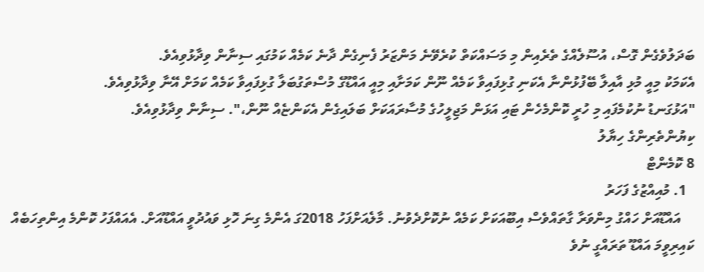ބަދަލުވެގެން ގޮސް، އުސޫލެއްގެ ތެރެއިން މި މަސައްކަތް ކުރެވޭނެ މަންޒަރު ފެނިގެން ދާނެ ކަމެއް ކަމުގައި ސިނާން ވިދާޅުވިއެވެ.
އެކަމަކު މިއީ މުޅި އާއިލާ ބޭފުޅުންނާ އެކަނި ގުޅިފައިވާ ކަމެއް ނޫން ކަމަށާއި މިއީ އައްޑޫގެ މުސްތަގުބަލާ ގުޅިފައިވާ ކަމެއް ކަމަށް އޭނާ ވިދާޅުވިއެވެ.
"އަޅުގަނޑު ނުކުމެފައި މި ހުރީ ކޮންމެހެން ޓައި އަޅަން މަޖިލީހުގެ މުސާރައަކަށް ބަލައިގެން އެކަންޏެއް ނޫން،". ސިނާން ވިދާޅުވިއެވެ.
ކިޔުންތެރިންގެ ހިޔާލު
8 ކޮމެންޓް
  1. މުއިއްޒުގެ ފަހަރު
    އައްޑޫއަށް ހައްގު މިންވަރާ ގާތައްވެސް އިބޫއަކަށް ކަމެއް ނުކޮށްދެވުނު. މާލެއަށްފަހު 2018ގަ އެންމެ ގިނަ ހޮޅި ވައުދުވީ އައްޑޫއަށް. އެއައްފަހު ކޮންމެ އިންތިހަބެއް ކައިރިވީމަ އައްޑޫ ތަރައްގީ ނުވެ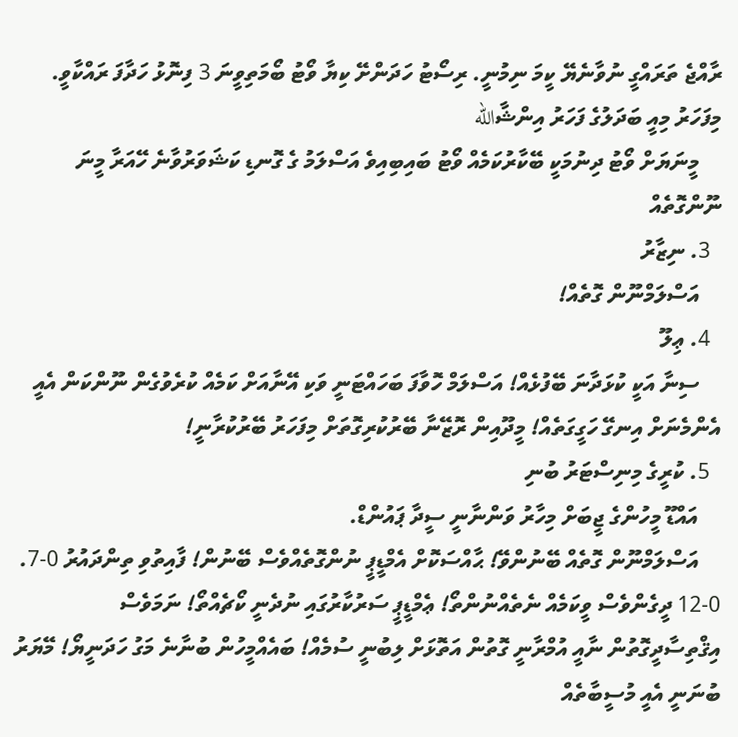ރާއްޖެ ތަރައްގީ ނުވާނެޔޭ ކީމަ ނިމުނީ. ރިސޯޓު ހަދަންށޭ ކިޔާ ވޯޓު ބޯމަތިވީނަ 3 ފިނޮޅު ހަދާފަ ރައްކާވީ. މިފަހަރު މިއީ ބަދަލުގެ ފަހަރު އިންޝާالله
    މީނަޔަށް ވޯޓު ދިނުމަކީ ބޭކާރުކަމެއް ވޯޓު ބައިބިއިވެ އަސްލަމު ގެ ގޮނޑި ކަޝަވަރުވާނެ ހޭއަރާ މީނަ ނޫންގޮތެއް
  3. ނިޒާރު
    އަސްލަމްނޫން ގޮތެއް!
  4. ޢިލޫ
    ސިނާ އަކީ ކުޅަދާނަ ބޭފުޅެއް! އަސްލަމް ހޮވާފަ ބަހައްޓަނީ ވަކި އޭނާއަށް ކަމެއް ކުރެވުގެން ނޫންކަން އެއީ އެންމެނަށް އިނގޭ ހަގީގަތެއް! މީދޫއިން ރޮޒޭނާ ބޭރުކުރިގޮތަށް މިފަހަރު ބޭރުކުރާނީ!
  5. ކުރީގެ މިނިސްޓަރު ބުނި
    އައްޑޫ މީހުންގެ ޖީބަށް މިހާރު ވަންނާނީ ސީދާ ޕައުންޑް.
    އަސްލަމްނޫން ގޮތެއް ބޭނުންވޭ! ޙާއްސަކޮށް އެމްޑީޕީ ނުންގޮތެއްވެސް ބޭނުން! ފާއިތުވި ތިންދައުރު 0-7. 0-12 ދީގެންވެސް ވީކަމެއް ނެތެއްނުންތޯ! ޢެމްޑީޕީ ސަރުކާރުގައި ނުދެނީ ކޯޗެއްތޯ! ނަމަވެސް އިޤްތިސާދީގޮތުން ނާއީ އުމްރާނީ ގޮތުން އަތޮޅަށް ލިބުނީ ސުމެއް! ބައެއްމީހުން ބުނާނެ މަގު ހަދަނީޔޯ! މޭޔަރު ބުނަނީ އެއީ މުސީބާތެއް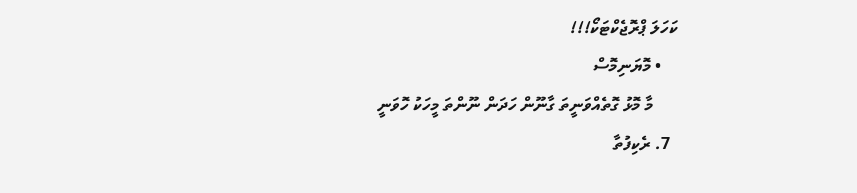ކަހަލަ ޕްރޮޖެކްޓަކޯ!!!
    • މޮޔަނިމޮސް
      މާ މޮޅު ގޮތެއްވަނީތަ ގާނޫން ހަދަން ނޫންތަ މީހަކު ހޮވަނީ
  7. ރެކިފުތާ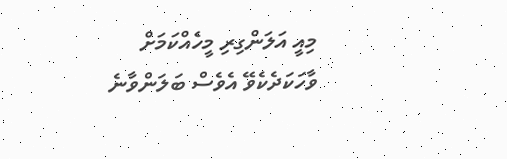މިއީ އަލަންގިރި މީހެއްކަމަށް ވާހަކަދެކެވޭ އެވެސް ބަލަންވާނެ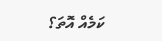ކަމެއް އޮތަ؟